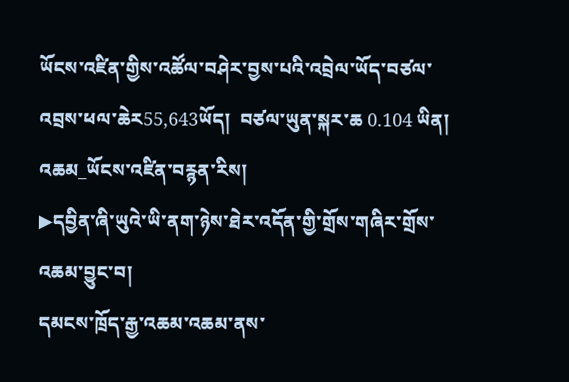ཡོངས་འཛིན་གྱིས་འཚོལ་བཤེར་བྱས་པའི་འབྲེལ་ཡོད་བཙལ་འབྲས་ཕལ་ཆེར55,643ཡོད།  བཙལ་ཡུན་སྐར་ཆ 0.104 ཡིན།
འཆམ_ཡོངས་འཛིན་བརྙན་རིས།
▶དབྱིན་ཞི་ཡུའེ་ཡི་ནག་ཉེས་ཐེར་འདོན་གྱི་གྲོས་གཞིར་གྲོས་འཆམ་བྱུང་བ།
དམངས་ཁྲོད་རྒྱ་འཆམ་འཆམ་ནས་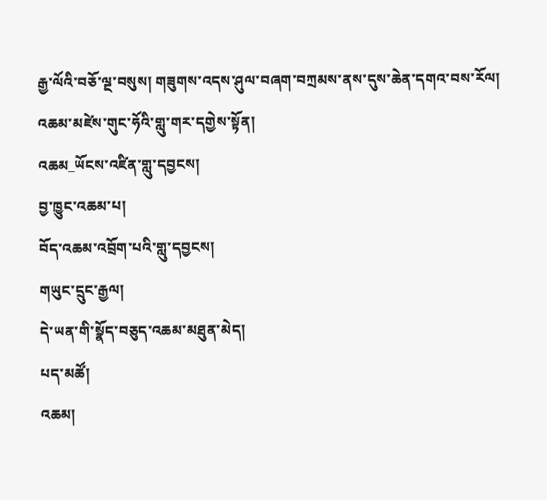རྒྱ་ལོའི་བཅོ་ལྔ་བསུས། གཟུགས་འདས་ཤུལ་བཞག་བཀྲམས་ནས་དུས་ཆེན་དགའ་བས་རོལ།
འཆམ་མཛེས་གུང་ཧོའི་གླུ་གར་དགྱེས་སྟོན།
འཆམ_ཡོངས་འཛིན་གླུ་དབྱངས།
བྱ་ཁྱུང་འཆམ་པ།
བོད་འཆམ་འབྲོག་པའི་གླུ་དབྱངས།
གཡུང་དྲུང་རྒྱལ།
དེ་ཡན་གི་སྣོད་བཅུད་འཆམ་མཐུན་མེད།
པད་མཚོ།
འཆམ།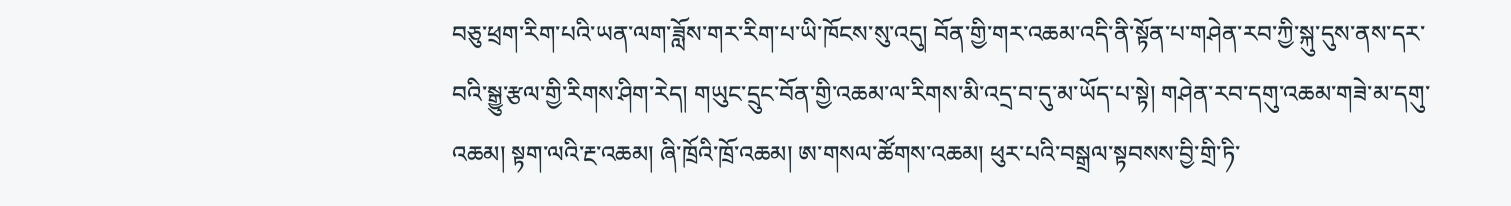བཅུ་ཕྲག་རིག་པའི་ཡན་ལག་ཟློས་གར་རིག་པ་ཡི་ཁོངས་སུ་འདུ། བོན་གྱི་གར་འཆམ་འདི་ནི་སྟོན་པ་གཤེན་རབ་ཀྱི་སྐུ་དུས་ནས་དར་བའི་སྒྱུ་རྩལ་གྱི་རིགས་ཤིག་རེད། གཡུང་དྲུང་བོན་གྱི་འཆམ་ལ་རིགས་མི་འདྲ་བ་དུ་མ་ཡོད་པ་སྟེ། གཤེན་རབ་དགུ་འཆམ་གཟེ་མ་དགུ་འཆམ། སྟག་ལའི་རྔ་འཆམ། ཞི་ཁྲོའི་ཁྲོ་འཆམ། ཨ་གསལ་ཚོགས་འཆམ། ཕུར་པའི་བསྒྲལ་སྟབསས་བྱི་གྲི་ཏི་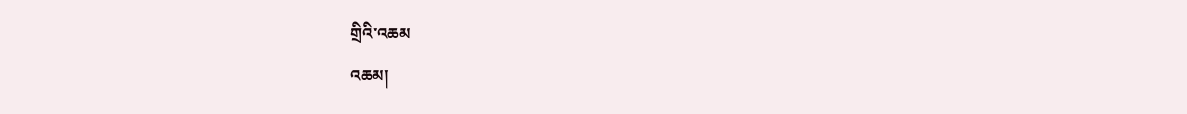གྲིའི་འཆམ
འཆམ།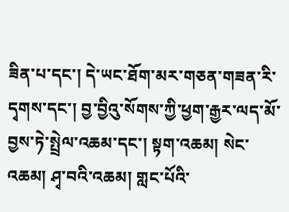ཟིན་པ་དང་། དེ་ཡང་ཐོག་མར་གཅན་གཟན་རི་དྭགས་དང་། བྱ་བྱིའུ་སོགས་ཀྱི་ཕྱག་རྒྱར་ལད་མོ་བྱས་ཏེ་སྤྲེལ་འཆམ་དང་། སྟག་འཆམ། སེང་འཆམ། ཤྭ་བའི་འཆམ། གླང་པོའི་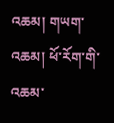འཆམ། གཡག་འཆམ། ཕོ་རོག་གི་འཆམ་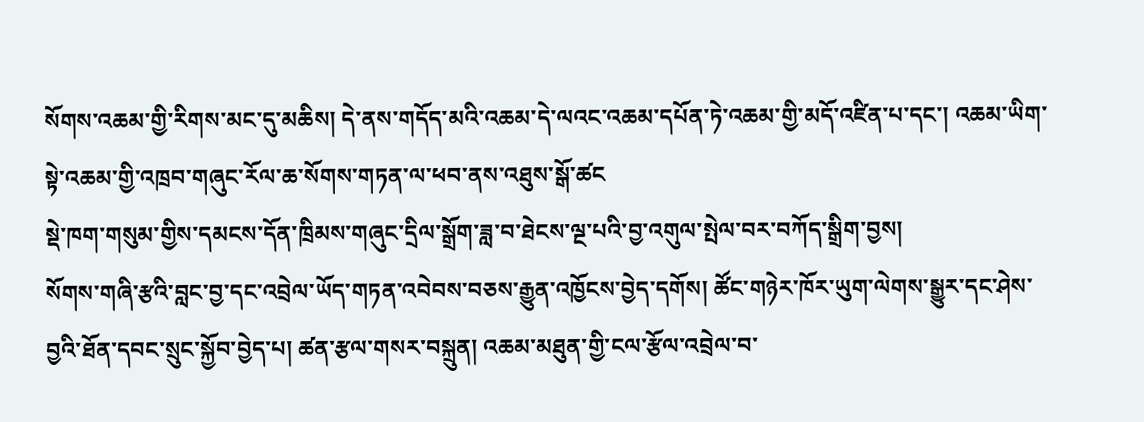སོགས་འཆམ་གྱི་རིགས་མང་དུ་མཆིས། དེ་ནས་གདོད་མའི་འཆམ་དེ་ལའང་འཆམ་དཔོན་ཏེ་འཆམ་གྱི་མདོ་འཛིན་པ་དང་། འཆམ་ཡིག་སྟེ་འཆམ་གྱི་འཁྲབ་གཞུང་རོལ་ཆ་སོགས་གཏན་ལ་ཕབ་ནས་འཐུས་སྒོ་ཚང
སྡེ་ཁག་གསུམ་གྱིས་དམངས་དོན་ཁྲིམས་གཞུང་དྲིལ་སྒྲོག་ཟླ་བ་ཐེངས་ལྔ་པའི་བྱ་འགུལ་སྤེལ་བར་བཀོད་སྒྲིག་བྱས།
སོགས་གཞི་རྩའི་བླང་བྱ་དང་འབྲེལ་ཡོད་གཏན་འབེབས་བཅས་རྒྱུན་འཁྱོངས་བྱེད་དགོས། ཚོང་གཉེར་ཁོར་ཡུག་ལེགས་སྒྱུར་དང་ཤེས་བྱའི་ཐོན་དབང་སྲུང་སྐྱོབ་བྱེད་པ། ཚན་རྩལ་གསར་བསྐྲུན། འཆམ་མཐུན་གྱི་ངལ་རྩོལ་འབྲེལ་བ་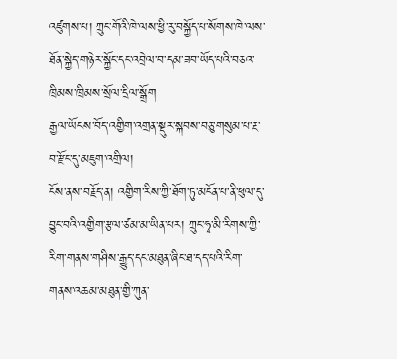འཛུགས་པ། ཀྲུང་གོའི་ཁེ་ལས་ཕྱི་རུ་བསྐྱོད་པ་སོགས་ཁེ་ལས་ཐོན་སྐྱེད་གཉེར་སྐྱོང་དང་འབྲེལ་བ་དམ་ཟབ་ཡོད་པའི་བཅའ་ཁྲིམས་ཁྲིམས་སྲོལ་དྲིལ་སྒྲོག
རྒྱལ་ཡོངས་བོད་འགྱིག་འགྲན་སྡུར་སྐབས་བཅུ་གསུམ་པ་རྔ་བ་རྫོང་དུ་མཇུག་འགྲིལ།
ངོས་ནས་བརྗོད་ན། འགྱིག་རིས་ཀྱི་ཐོག་ཏུ་མངོན་པ་ནི་ཕུལ་དུ་བྱུང་བའི་འགྱིག་རྩལ་ཙམ་མ་ཡིན་པར། ཀྲུང་ཧྭ་མི་རིགས་ཀྱི་རིག་གནས་གཤིས་རྒྱུད་དང་མཐུན་ཞིང་ཐ་དད་པའི་རིག་གནས་འཆམ་མཐུན་གྱི་ཀུན་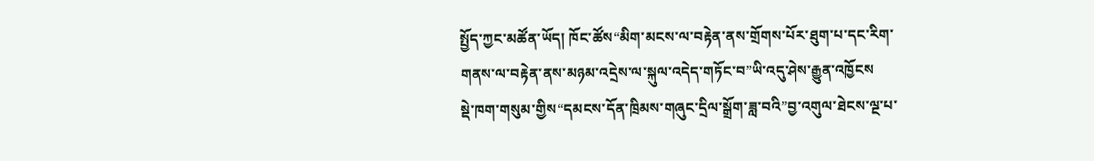སྤྱོད་ཀྱང་མཚོན་ཡོད། ཁོང་ཚོས“མིག་མངས་ལ་བརྟེན་ནས་གྲོགས་པོར་ཐུག་པ་དང་རིག་གནས་ལ་བརྟེན་ནས་མཉམ་འདྲེས་ལ་སྐུལ་འདེད་གཏོང་བ”ཡི་འདུ་ཤེས་རྒྱུན་འཁྱོངས
སྡེ་ཁག་གསུམ་གྱིས“དམངས་དོན་ཁྲིམས་གཞུང་དྲིལ་སྒྲོག་ཟླ་བའི”བྱ་འགུལ་ཐེངས་ལྔ་པ་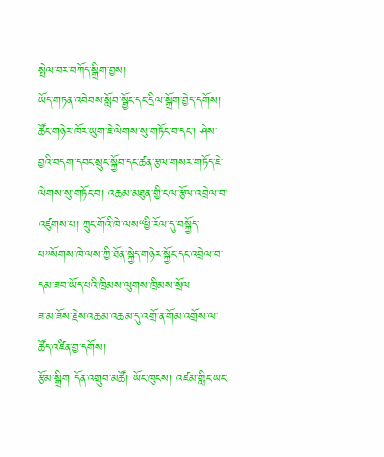སྤེལ་བར་བཀོད་སྒྲིག་བྱས།
ཡོད་གཏན་འབེབས་སློབ་སྦྱོང་དང་དྲིལ་སྒྲོག་བྱེད་དགོས། ཚོང་གཉེར་ཁོར་ཡུག་ཇེ་ལེགས་སུ་གཏོང་བ་དང་། ཤེས་བྱའི་བདག་དབང་སྲུང་སྐྱོབ་དང་ཚན་རྩལ་གསར་གཏོད་ཇེ་ལེགས་སུ་གཏོང་བ། འཆམ་མཐུན་གྱི་ངལ་རྩོལ་འབྲེལ་བ་འཛུགས་པ། ཀྲུང་གོའི་ཁེ་ལས“ཕྱི་རོལ་དུ་བསྐྱོད་པ”སོགས་ཁེ་ལས་ཀྱི་ཐོན་སྐྱེད་གཉེར་སྐྱོང་དང་འབྲེལ་བ་དམ་ཟབ་ཡོད་པའི་ཁྲིམས་ལུགས་ཁྲིམས་སྲོལ
ཟ་མ་ཟོས་རྗེས་འཆམ་འཆམ་དུ་འགྲོ་ན་གོམ་འགྲོས་ལ་ཚོད་འཛིན་བྱ་དགོས།
རྩོམ་སྒྲིག དོན་འགྲུབ་མཚོ། ཡོང་ཁུངས། འཛམ་གླིང་ཡང་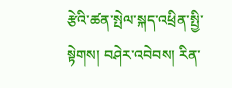རྩེའི་ཚན་སྤེལ་སྐད་འཕྲིན་སྤྱི་སྟེགས། བཤེར་འབེབས། རིན་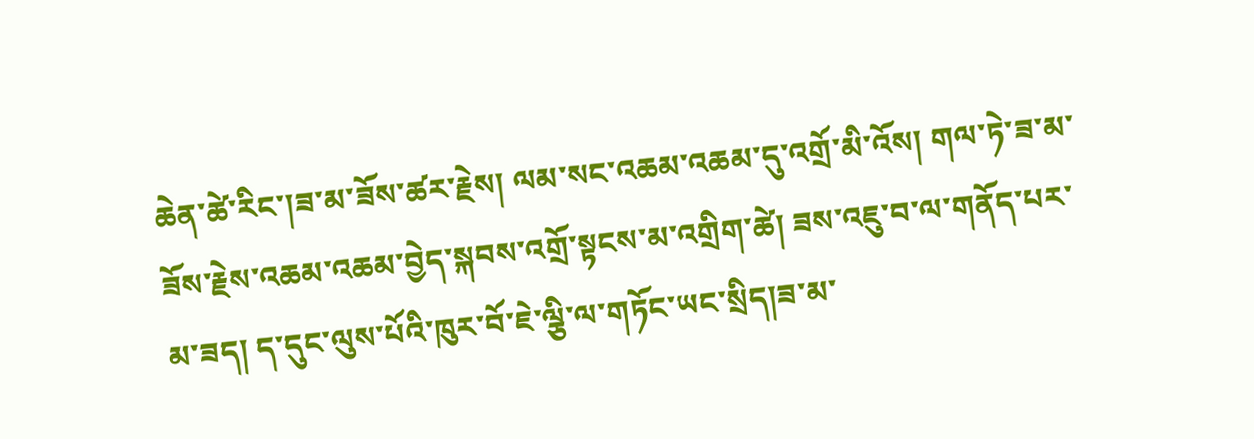ཆེན་ཚེ་རིང་།ཟ་མ་ཟོས་ཚར་རྗེས། ལམ་སང་འཆམ་འཆམ་དུ་འགྲོ་མི་འོས། གལ་ཏེ་ཟ་མ་ཟོས་རྗེས་འཆམ་འཆམ་བྱེད་སྐབས་འགྲོ་སྟངས་མ་འགྲིག་ཚེ། ཟས་འཇུ་བ་ལ་གནོད་པར་མ་ཟད། ད་དུང་ལུས་པོའི་ཁུར་བོ་ཇེ་ལྕི་ལ་གཏོང་ཡང་སྲིད།ཟ་མ་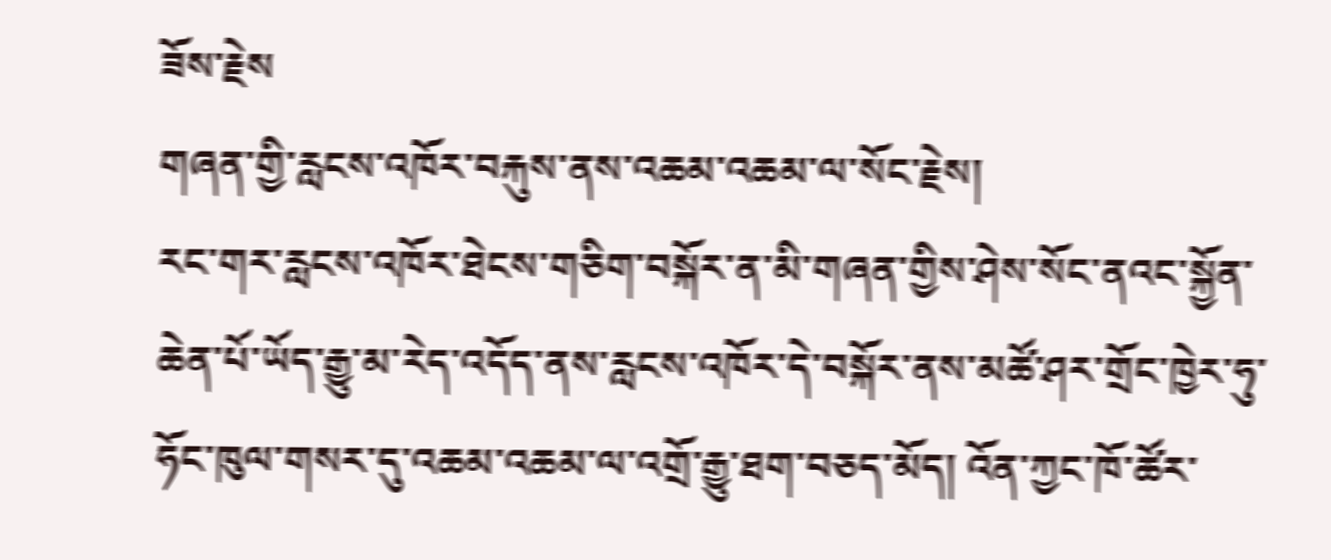ཟོས་རྗེས
གཞན་གྱི་རླངས་འཁོར་བརྐུས་ནས་འཆམ་འཆམ་ལ་སོང་རྗེས།
རང་གར་རླངས་འཁོར་ཐེངས་གཅིག་བསྐོར་ན་མི་གཞན་གྱིས་ཤེས་སོང་ནའང་སྐྱོན་ཆེན་པོ་ཡོད་རྒྱུ་མ་རེད་འདོད་ནས་རླངས་འཁོར་དེ་བསྐོར་ནས་མཚོ་ཤར་གྲོང་ཁྱེར་ཧུ་ཧོང་ཁུལ་གསར་དུ་འཆམ་འཆམ་ལ་འགྲོ་རྒྱུ་ཐག་བཅད་མོད། འོན་ཀྱང་ཁོ་ཚོར་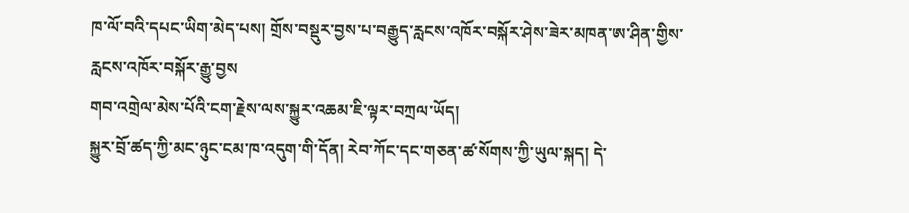ཁ་ལོ་བའི་དཔང་ཡིག་མེད་པས། གྲོས་བསྡུར་བྱས་པ་བརྒྱུད་རླངས་འཁོར་བསྐོར་ཤེས་ཟེར་མཁན་ཨ་ཤིན་གྱིས་རླངས་འཁོར་བསྐོར་རྒྱུ་བྱས
གབ་འགྲེལ་མེས་པོའི་ངག་རྗེས་ལས་སྐྱུར་འཆམ་ཇི་ལྟར་བཀྲལ་ཡོད།
སྐྱུར་བྲོ་ཚད་ཀྱི་མང་ཉུང་ངམ་ཁ་འདུག་གི་དོན། རེབ་ཀོང་དང་གཅན་ཚ་སོགས་ཀྱི་ཡུལ་སྐད། དེ་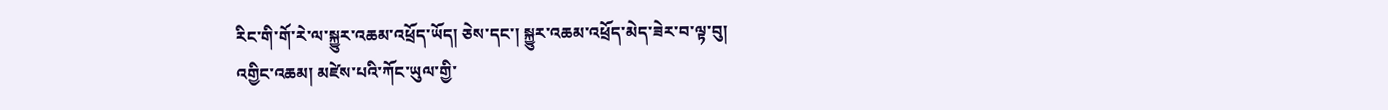རིང་གི་གོ་རེ་ལ་སྐྱུར་འཆམ་འཕྲོད་ཡོད། ཅེས་དང་། སྐྱུར་འཆམ་འཕྲོད་མེད་ཟེར་བ་ལྟ་བུ།
འགྱིང་འཆམ། མཛེས་པའི་ཀོང་ཡུལ་གྱི་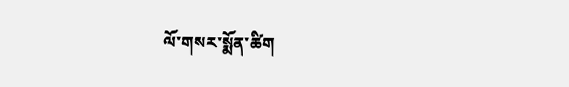ལོ་གསར་སྨོན་ཚིག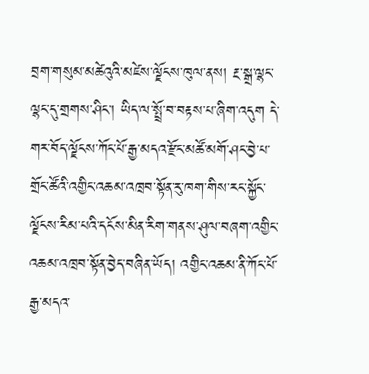བྲག་གསུམ་མཚེའུའི་མཛེས་ལྗོངས་ཁུལ་ནས། རྔ་སྒྲ་ལྷང་ལྷང་དུ་གྲགས་ཤིང་། ཡིད་ལ་སྤྲོ་བ་བརྟས་པ་ཞིག་འདུག དེ་གར་བོད་ལྗོངས་ཀོང་པོ་རྒྱ་མདའ་རྫོང་མཚོ་མགོ་ཤང་བྱེ་པ་གྲོང་ཚོའི་འགྱིང་འཆམ་འཁྲབ་སྟོན་རུ་ཁག་གིས་རང་སྐྱོང་ལྗོངས་རིམ་པའི་དངོས་མིན་རིག་གནས་ཤུལ་བཞག་འགྱིང་འཆམ་འཁྲབ་སྟོན་བྱེད་བཞིན་ཡོད། འགྱིང་འཆམ་ནི་ཀོང་པོ་རྒྱ་མདའ་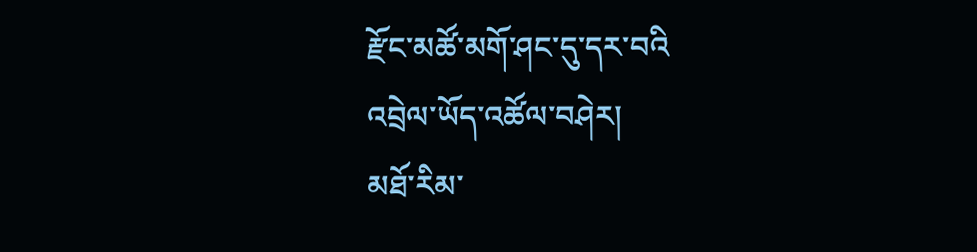རྫོང་མཚོ་མགོ་ཤང་དུ་དར་བའི
འབྲེལ་ཡོད་འཚོལ་བཤེར།
མཐོ་རིམ་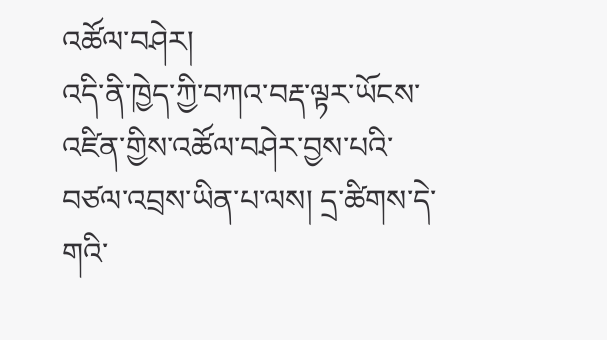འཚོལ་བཤེར།
འདི་ནི་ཁྱེད་ཀྱི་བཀའ་བརྡ་ལྟར་ཡོངས་འཛིན་གྱིས་འཚོལ་བཤེར་བྱས་པའི་བཙལ་འབྲས་ཡིན་པ་ལས། དྲ་ཚིགས་དེ་གའི་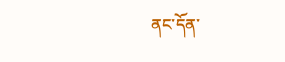ནང་དོན་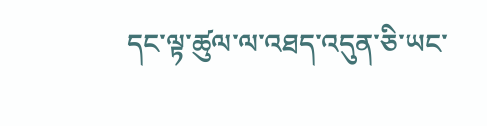དང་ལྟ་ཚུལ་ལ་འཐད་འདུན་ཅི་ཡང་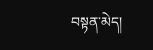བསྟན་མེད།